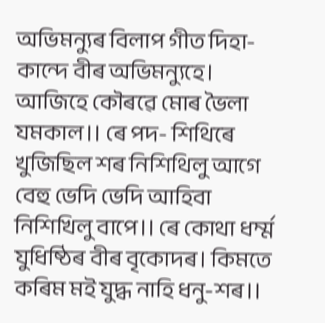অভিমন্যুৰ বিলাপ গীত দিহা- কান্দে বীৰ অভিমন্যুহে। আজিহে কৌৰৱে মোৰ ভৈলা যমকাল।। ৰে পদ- শিথিৰে খুজিছিল শৰ নিশিথিলু আগে বেহু ভেদি ভেদি আহিবা নিশিখিলু বাপে।। ৰে কোথা ধৰ্ম্ম যুধিষ্ঠিৰ বীৰ বৃকোদৰ। কিমতে কৰিম মই যুদ্ধ নাহি ধনু-শৰ।।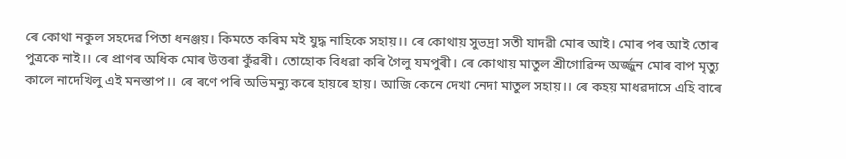ৰে কোথা নকুল সহদেৱ পিতা ধনঞ্জয়। কিমতে কৰিম মই যুদ্ধ নাহিকে সহায়।। ৰে কোথায় সুভদ্ৰা সতী যাদৱী মোৰ আই। মোৰ পৰ আই তোৰ পুত্ৰকে নাই।। ৰে প্ৰাণৰ অধিক মোৰ উত্তৰা কুঁৱৰী। তোহোক বিধৱা কৰি গৈলু যমপুৰী। ৰে কোথায় মাতুল শ্ৰীগোৱিন্দ অৰ্জ্জুন মোৰ বাপ মৃত্যু কালে নাদেখিলু এই মনস্তাপ।। ৰে ৰণে পৰি অভিমন্যু কৰে হায়ৰে হায়। আজি কেনে দেখা নেদা মাতুল সহায়।। ৰে কহয় মাধৱদাসে এহি বাৰে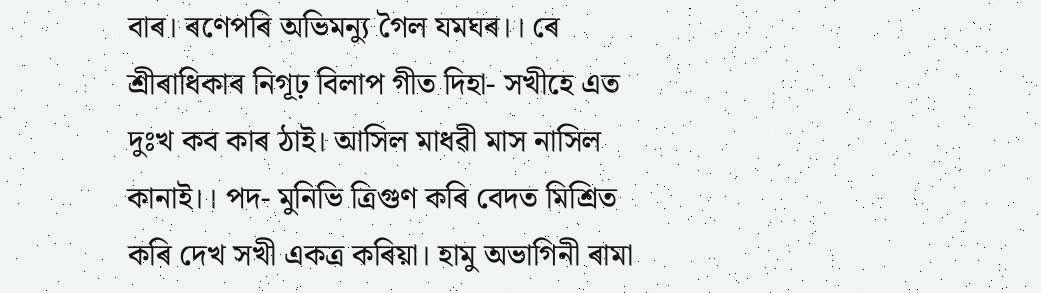বাৰ। ৰণেপৰি অভিমন্যু গৈল যমঘৰ।। ৰে শ্ৰীৰাধিকাৰ নিগূঢ় বিলাপ গীত দিহা- সখীহে এত দুঃখ কব কাৰ ঠাই। আসিল মাধৱী মাস নাসিল কানাই।। পদ- মুনিভি ত্ৰিগুণ কৰি বেদত মিশ্ৰিত কৰি দেখ সখী একত্ৰ কৰিয়া। হামু অভাগিনী ৰামা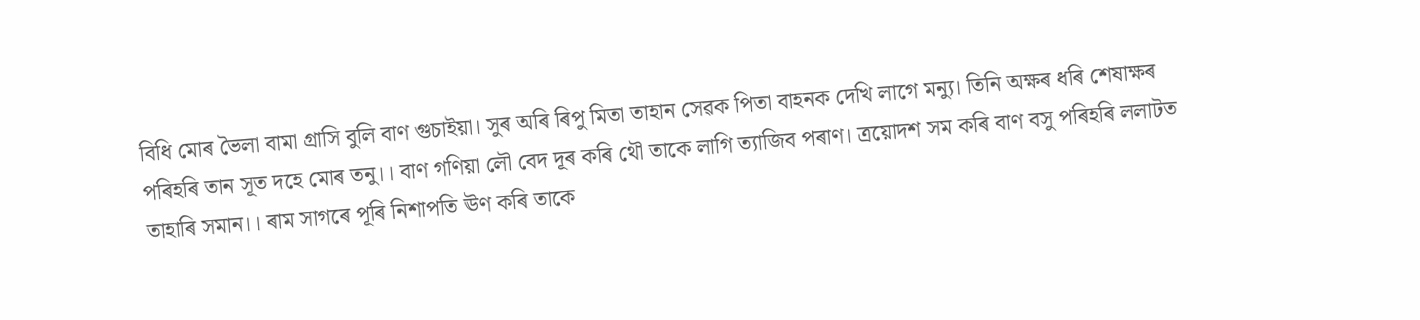বিধি মোৰ ভৈলা বামা গ্ৰাসি বুলি বাণ গুচাইয়া। সুৰ অৰি ৰিপু মিতা তাহান সেৱক পিতা বাহনক দেখি লাগে মন্যু। তিনি অক্ষৰ ধৰি শেষাক্ষৰ পৰিহৰি তান সূত দহে মোৰ তনু।। বাণ গণিয়া লৌ বেদ দূৰ কৰি থৌ তাকে লাগি ত্যাজিব পৰাণ। ত্ৰয়োদশ সম কৰি বাণ বসু পৰিহৰি ললাটত তাহাৰি সমান।। ৰাম সাগৰে পূৰি নিশাপতি ঊণ কৰি তাকে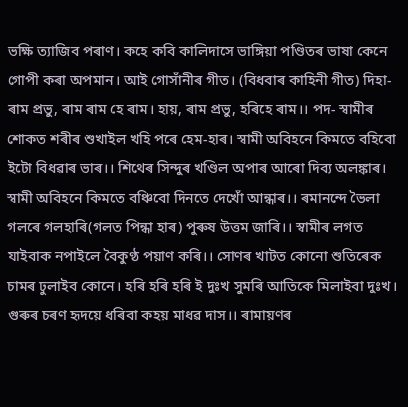ভক্ষি ত্যাজিব পৰাণ। কহে কবি কালিদাসে ভাঙ্গিয়া পণ্ডিতৰ ভাষা কেনে গোপী কৰা অপমান। আই গোসাঁনীৰ গীত। (বিধবাৰ কাহিনী গীত) দিহা- ৰাম প্ৰভু, ৰাম ৰাম হে ৰাম। হায়, ৰাম প্ৰভু, হৰিহে ৰাম।। পদ- স্বামীৰ শোকত শৰীৰ শুখাইল খহি পৰে হেম-হাৰ। স্বামী অবিহনে কিমতে বহিবো ইটো বিধৱাৰ ভাৰ।। শিথেৰ সিন্দুৰ খণ্ডিল অপাৰ আৰো দিব্য অলঙ্কাৰ। স্বামী অবিহনে কিমতে বঞ্চিবো দিনতে দেখোঁ আন্ধাৰ।। ৰমানন্দে ভৈলা গলৰে গলহাৰি(গলত পিন্ধা হাৰ) পুৰুষ উত্তম জাৰি।। স্বামীৰ লগত যাইবাক নপাইলে বৈকুণ্ঠ পয়াণ কৰি।। সোণৰ খাটত কোনো শুতিৰেক চামৰ ঢুলাইব কোনে। হৰি হৰি হৰি ই দুঃখ সুমৰি আতিকে মিলাইবা দুঃখ। গুৰুৰ চৰণ হৃদয়ে ধৰিবা কহয় মাধৱ দাস।। ৰামায়ণৰ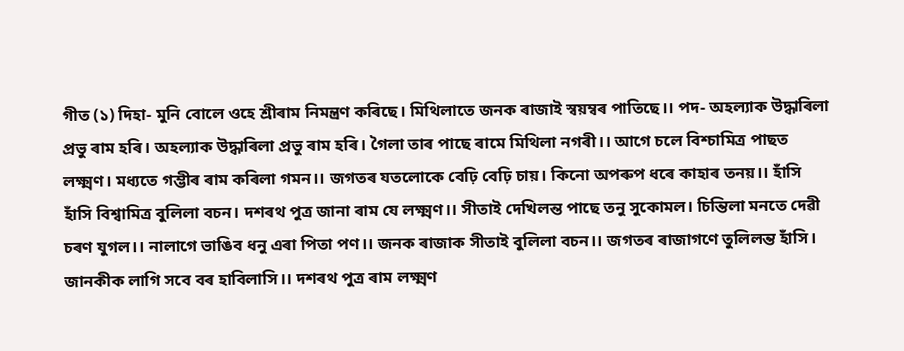গীত (১) দিহা- মুনি বোলে ওহে শ্ৰীৰাম নিমন্ত্ৰণ কৰিছে। মিথিলাতে জনক ৰাজাই স্বয়ম্বৰ পাতিছে।। পদ- অহল্যাক উদ্ধাৰিলা প্ৰভু ৰাম হৰি। অহল্যাক উদ্ধাৰিলা প্ৰভু ৰাম হৰি। গৈলা তাৰ পাছে ৰামে মিথিলা নগৰী।। আগে চলে বিশ্চামিত্ৰ পাছত লক্ষ্মণ। মধ্যতে গম্ভীৰ ৰাম কৰিলা গমন।। জগতৰ যতলোকে বেঢ়ি বেঢ়ি চায়। কিনো অপৰুপ ধৰে কাহাৰ তনয়।। হাঁসি হাঁসি বিশ্বামিত্ৰ বুলিলা বচন। দশৰথ পুত্ৰ জানা ৰাম যে লক্ষ্মণ।। সীতাই দেখিলন্ত পাছে তনু সুকোমল। চিন্তিলা মনতে দেৱী চৰণ যুগল।। নালাগে ভাঙিব ধনু এৰা পিতা পণ।। জনক ৰাজাক সীতাই বুলিলা বচন।। জগতৰ ৰাজাগণে তুলিলন্ত হাঁসি। জানকীক লাগি সবে বৰ হাবিলাসি।। দশৰথ পুত্ৰ ৰাম লক্ষ্মণ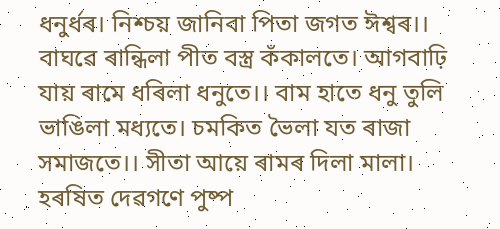ধনুৰ্ধৰ। নিশ্চয় জানিবা পিতা জগত ঈশ্বৰ।। বাঘৱে ৰান্ধিলা পীত বস্ত্ৰ কঁকালতে। আগবাঢ়ি যায় ৰামে ধৰিলা ধনুতে।। বাম হাতে ধনু তুলি ভাঙিলা মধ্যতে। চমকিত ভৈলা যত ৰাজা সমাজতে।। সীতা আয়ে ৰামৰ দিলা মালা। হৰষিত দেৱগণে পুষ্প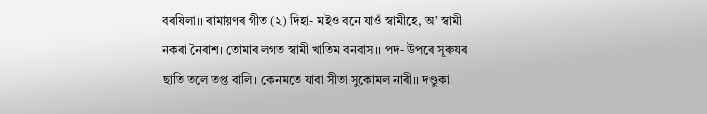বৰষিলা।। ৰামায়ণৰ গীত (২) দিহা- মইও বনে যাওঁ স্বামীহে, অ’ স্বামী নকৰা নৈৰাশ। তোমাৰ লগত স্বামী খাতিম বনবাস।। পদ- উপৰে সূৰুযৰ ছাতি তলে তপ্ত বালি। কেনমতে যাবা সীতা সুকোমল নাৰী।। দণ্ডুকা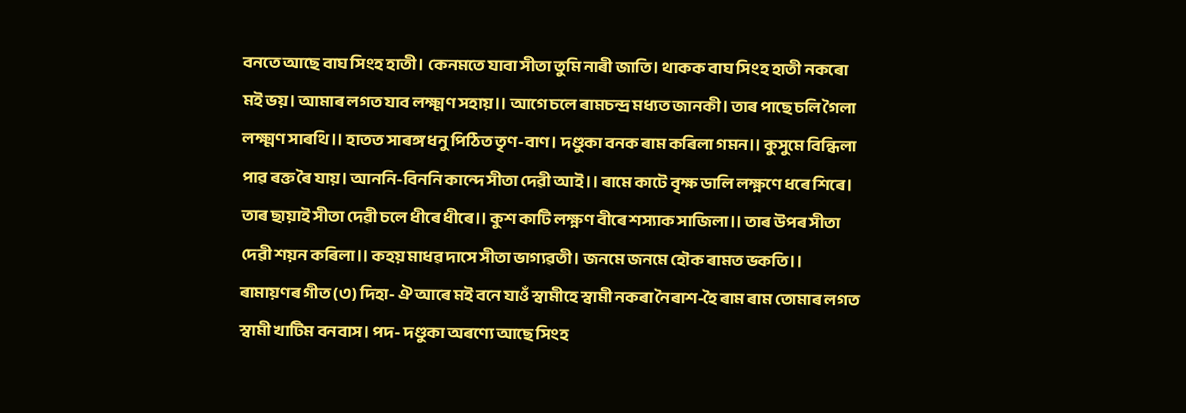বনতে আছে বাঘ সিংহ হাতী। কেনমতে যাবা সীতা তুমি নাৰী জাতি। থাকক বাঘ সিংহ হাতী নকৰো মই ভয়। আমাৰ লগত যাব লক্ষ্মণ সহায়।। আগে চলে ৰামচন্দ্ৰ মধ্যত জানকী। তাৰ পাছে চলি গৈলা লক্ষ্মণ সাৰথি।। হাতত সাৰঙ্গ ধনু পিঠিত তৃণ-বাণ। দণ্ডুকা বনক ৰাম কৰিলা গমন।। কুসুমে বিন্ধিলা পাৱ ৰক্ত ৰৈ যায়। আননি-বিননি কান্দে সীতা দেৱী আই।। ৰামে কাটে বৃক্ষ ডালি লক্ষ্ণণে ধৰে শিৰে। তাৰ ছায়াই সীতা দেৱী চলে ধীৰে ধীৰে।। কুশ কাটি লক্ষ্ণণ বীৰে শস্যাক সাজিলা।। তাৰ উপৰ সীতা দেৱী শয়ন কৰিলা।। কহয় মাধৱ দাসে সীতা ভাগ্যৱতী। জনমে জনমে হৌক ৰামত ভকতি।। ৰামায়ণৰ গীত (৩) দিহা- ঐ আৰে মই বনে যাওঁ স্বামীহে স্বামী নকৰা নৈৰাশ-হৈ ৰাম ৰাম তোমাৰ লগত স্বামী খাটিম বনবাস। পদ- দণ্ডুকা অৰণ্যে আছে সিংহ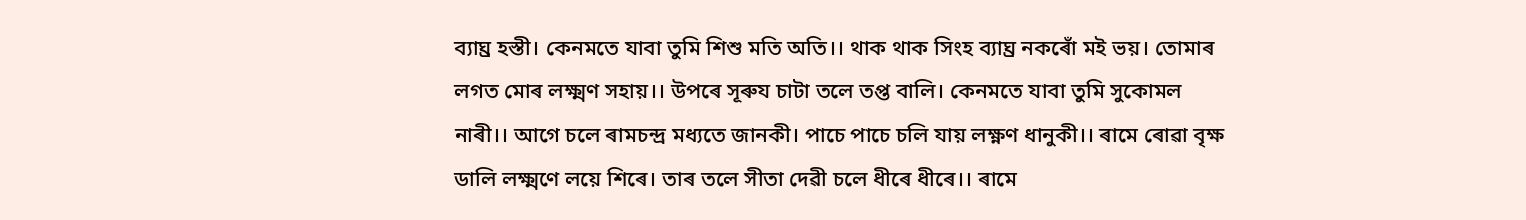ব্যাঘ্ৰ হস্তী। কেনমতে যাবা তুমি শিশু মতি অতি।। থাক থাক সিংহ ব্যাঘ্ৰ নকৰোঁ মই ভয়। তোমাৰ লগত মোৰ লক্ষ্মণ সহায়।। উপৰে সূৰুয চাটা তলে তপ্ত বালি। কেনমতে যাবা তুমি সুকোমল নাৰী।। আগে চলে ৰামচন্দ্ৰ মধ্যতে জানকী। পাচে পাচে চলি যায় লক্ষ্ণণ ধানুকী।। ৰামে ৰোৱা বৃক্ষ ডালি লক্ষ্মণে লয়ে শিৰে। তাৰ তলে সীতা দেৱী চলে ধীৰে ধীৰে।। ৰামে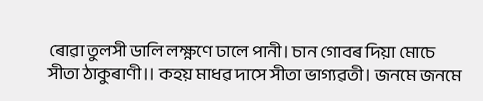ৰোৱা তুলসী ডালি লক্ষ্ণণে ঢালে পানী। চান গোবৰ দিয়া মোচে সীতা ঠাকুৰাণী।। কহয় মাধৱ দাসে সীতা ভাগ্যৱতী। জনমে জনমে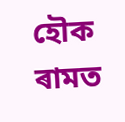হৌক ৰামত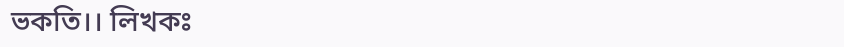ভকতি।। লিখকঃ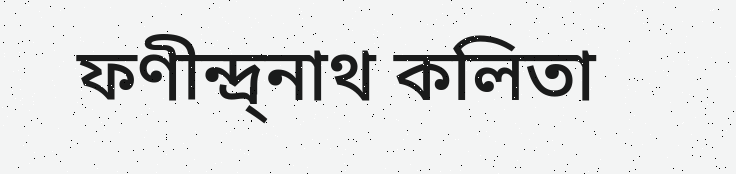ফণীন্দ্ৰ্নাথ কলিতা